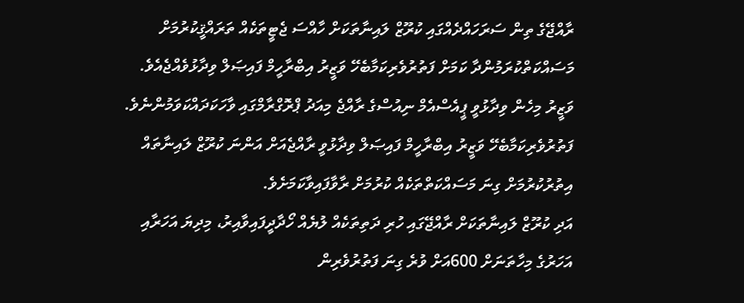ރާއްޖޭގެ ތިން ސަރަހައްދެއްގައި ކުރޫޒް ލައިނާތަކަށް ހާއްސަ ޖެޓީތަކެއް ތަރައްޤީކުރުމަށް މަސައްކަތްކުރަމުންދާ ކަމަށް ފަތުރުވެރިކަމާބެހޭ ވަޒީރު އިބްރާހީމް ފައިޞަލް ވިދާޅުވެއްޖެއެވެ. ވަޒީރު މިހެން ވިދާޅުވީ ޕީއެސްއެމް ނިއުސްގެ ރާއްޖެ މިއަދު ޕްރޮގްރާމްގައި ވާހަކަދައްކަވަމުންނެވެ.
ފަތުރުވެރިކަމާބެހޭ ވަޒީރު އިބްރާހީމް ފައިޞަލް ވިދާޅުވީ ރާއްޖެއަށް އަންނަ ކުރޫޒް ލައިނާތައް އިތުރުކުރުމަށް ގިނަ މަސައްކަތްތަކެއް ކުރުމަށް ރާވާފައިވާކަމަށެވެ.
އަދި ކުރޫޒް ލައިނާތަކަށް ރާއްޖޭގައި ހުރި ދަތިތަކެއް ލުޔެއް ހޯދާދީފައިވާއިރު، މިދިޔަ އަހަރާއި އަހަރުގެ މިހާތަނަށް 600އަށް ވުރެ ގިނަ ފަތުރުވެރިން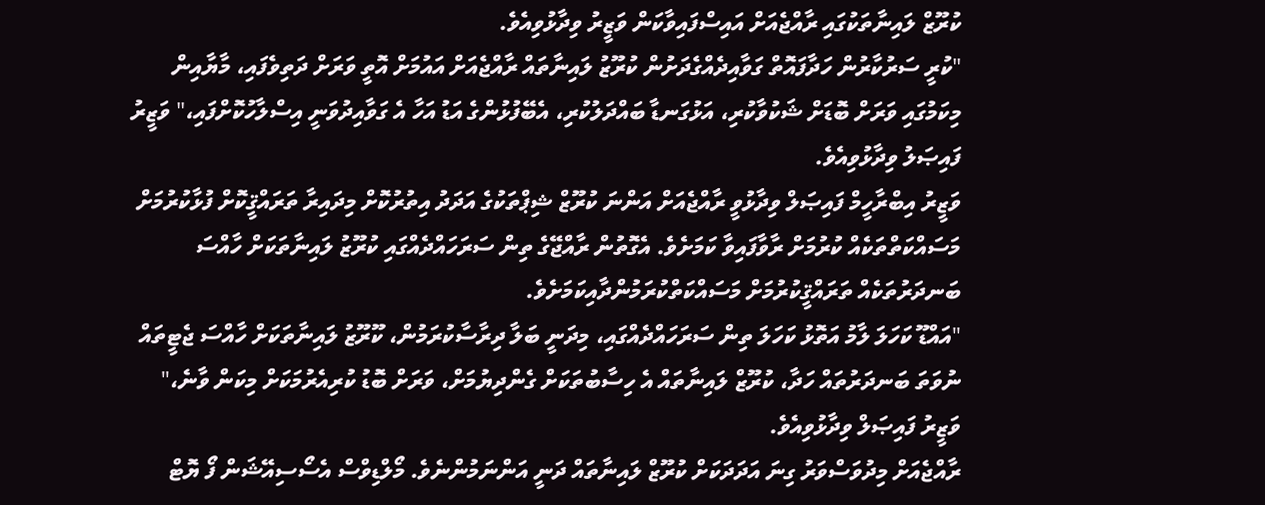ކުރޫޒް ލައިނާތަކުގައި ރާއްޖެއަށް އައިސްފައިވާކަން ވަޒީރު ވިދާޅުވިއެވެ.
"ކުރީ ސަރުކާރުން ހަދާފައޮތް ގަވާއިދެއްގެދަށުން ކުރޫޒު ލައިނާތައް ރާއްޖެއަށް އައުމަށް އޮތީ ވަރަށް ދަތިވެފައި، މާޔާއިން މިކަމުގައި ވަރަށް ބޮޑަށް ޝަކުވާކުރި، އަޅުގަނޑާ ބައްދަލުކުރި، އެބޭފުޅުންގެ އަޑު އަހާ އެ ގަވާއިދުވަނީ އިސްލާހުކޮށްފައި،" ވަޒީރު ފައިޞަލު ވިދާޅުވިއެވެ.
ވަޒީރު އިބްރާހީމް ފައިޞަލް ވިދާޅުވީ ރާއްޖެއަށް އަންނަ ކުރޫޒް ޝިޕްތަކުގެ އަދަދު އިތުރުކޮށް މިދައިރާ ތަރައްޤީކޮށް ފުޅާކުރުމަށް މަސައްކަތްތަކެއް ކުރުމަށް ރާވާފައިވާ ކަމަށެވެ. އެގޮތުން ރާއްޖޭގެ ތިން ސަރަހައްދެއްގައި ކުރޫޒު ލައިނާތަކަށް ހާއްސަ ބަނދަރުތަކެއް ތަރައްޤީކުރުމަށް މަސައްކަތްކުރަމުންދާއިކަމަށެވެ.
"އައްޑޫ ކަހަލަ ލާމު އަތޮޅު ކަހަލަ ތިން ސަރަހައްދެއްގައި، މިދަނީ ބަލާ ދިރާސާކުރަމުން، ކޫރޫޒު ލައިނާތަކަށް ހާއްސަ ޖެޓީތައް ނުވަތަ ބަނދަރުތައް ހަދާ، ކުރޫޒް ލައިނާތައް އެ ހިސާބުތަކަށް ގެންދިޔުމަށް، ވަރަށް ބޮޑު ކުރިއެރުމަކަށް މިކަން ވާނެ،" ވަޒީރު ފައިޞަލް ވިދާޅުވިއެވެ.
ރާއްޖެއަށް މިދުވަސްވަރު ގިނަ އަދަދަކަށް ކުރޫޒް ލައިނާތައް ދަނީ އަންނަމުންނެވެ. މޯލްޑިވްސް އެސޯސިއޭޝަން ފޯ ޔޮޓް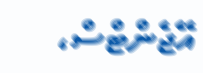އޭޖެންޓްސް،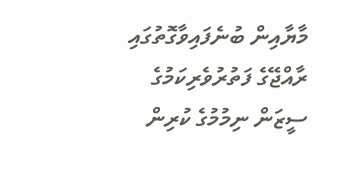މާޔާއިން ބުނެފައިވާގޮތުގައި ރާއްޖޭގެ ފަތުރުވެރިކަމުގެ ސީޒަން ނިމުމުގެ ކުރިން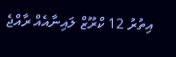އިތުރު 12 ކްރޫޒް ލައިނާއެއް ރާއްޖެ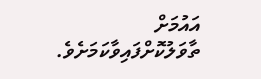އައުމަށް ތާވަލުކޮށްފައިވާކަމަށެވެ.